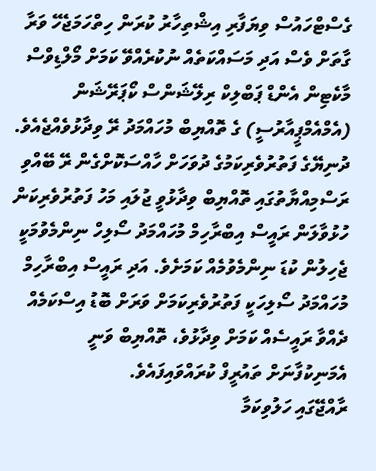ގެސްޓްހައުސް ވިޔަފާރި އިޝްތިހާރު ކުރަން ހިތްހަމަޖެހޭ ވަރާ ގާތަށް ވެސް އަދި މަސައްކަތެއް ނުކުރެއްވޭ ކަމަށް މޯލްޑިވްސް މާކެޓިން އެންޑް ޕަބްލިކް ރިލޭޝަންސް ކޯޕަރޭޝަން (އެމްއެމްޕީއާރުސީ) ގެ ތޮއްޔިބް މުހައްމަދު ރޭ ވިދާޅުވެއްޖެއެވެ.
ދުނިޔޭގެ ފަތުރުވެރިކަމުގެ ދުވަހަށް ހާއްސަކޮށްގެން ރޭ ބޭއްވި ރަސްމިއްޔާތުގައި ތޮއްޔިބް ވިދާޅުވީ ޖުލައި މަހު ފަތުރުވެރިކަން ހުޅުވާލަން ރައީސް އިބްރާހިމް މުހައްމަދު ސޯލިހް ނިންމެވުމަކީ ޖެހިލުން ކުޑަ ނިންމެވުމެއް ކަމަށެވެ. އަދި ރައީސް އިބްރާހިމް މުހައްމަދު ސޯލިހަކީ ފަތުރުވެރިކަމަށް ވަރަށް ބޮޑު އިސްކަމެއް ދެއްވާ ރައީސެއް ކަމަށް ވިދާޅުވެ، ތޮއްޔިބް ވަނީ އެމަނިކުފާނަށް ތައުރީފް ކުރައްވައިފައެވެ.
ރާއްޖޭގައި ހަލުވިކަމާ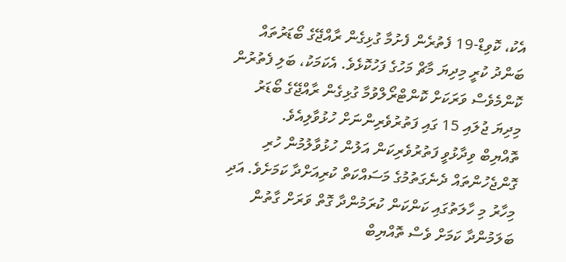އެކު، ކޮވިޑް-19 ފެތުރެން ފެށުމާ ގުޅިގެން ރާއްޖޭގެ ބޯޑަރުތައް ބަންދު ކުރީ މިދިޔަ މާޗް މަހުގެ ފަހުކޮޅެވެ. އެކަމަކު، ބަލި ފެތުރުން ކޮންމެވެސް ވަރަކަށް ކޮންޓްރޯލްވުމާ ގުޅިގެން ރާއްޖޭގެ ބޯޑަރު މިދިޔަ ޖުލައި 15 ގައި ފަތުރުވެރިންނަށް ހުޅުވާލިއެވެ.
ތޮއްޔިބް ވިދާޅުވީ ފަތުރުވެރިކަން އަލުން ހުޅުވާލުމުން ހުރި ގޮންޖެހުންތައް ދެނެގަތުމުގެ މަސައްކަތް ކުރިއަށްދާ ކަމަށެވެ. އަދި މިހާރު މި ހާލަތުގައި ކަންކަން ކުރަމުންދާ ގޮތް ވަރަށް ގާތުން ބަލަމުންދާ ކަމަށް ވެސް ތޮއްޔިބް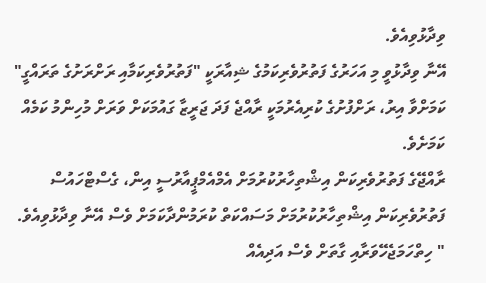ވިދާޅުވިއެވެ.
އޭނާ ވިދާޅުވީ މި އަހަރުގެ ފަތުރުވެރިކަމުގެ ޝިއާރަކީ "ފަތުރުވެރިކަމާއި ރަށްރަށުގެ ތަރައްގީ" ކަމަށްވާ އިރު، ރަށްފުށުގެ ކުރިއެރުމަކީ ރާއްޖެ ފަދަ ޖަރީޒާ ގައުމަކަށް ވަރަށް މުހިންމު ކަމެއް ކަމަށެވެ.
ރާއްޖޭގެ ފަތުރުވެރިކަން އިޝްތިހާރުކުރުމަށް އެމްއެމްޕީއާރުސީ އިން، ގެސްޓްހައުސް ފަތުރުވެރިކަން އިޝްތިހާރުކުރުމަށް މަސައްކަތް ކުރަމުންދާކަމަށް ވެސް އޭނާ ވިދާޅުވިއެވެ.
" ހިތްހަމަޖެހޭވަރާއި ގާތަށް ވެސް އަދިއެއް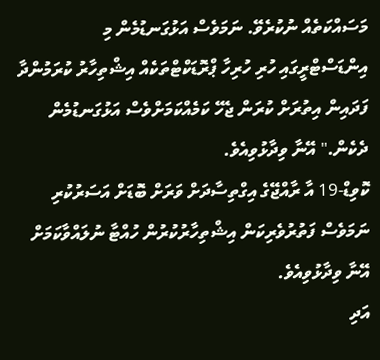މަސައްކަތެއް ނުކުރެވޭ. ނަމަވެސް އަޅުގަނޑުމެން މި އިންޑަސްޓްރީގައި ހުރި ހުރިހާ ޕްރޮޑަކްޓްތަކެއް އިޝްތިހާރު ކުރަމުންދާ ފަދައިން އިތުރަށް ކުރަން ޖެހޭ ކަމެއްކަމަށްވެސް އަޅުގަނޑުމެން ދެކެން." އޭނާ ވިދާޅުވިއެވެ.
ކޮވިޑް-19 އާ ރާއްޖޭގެ އިގްތިސާދަށް ވަރަށް ބޮޑަށް އަސަރުކުރި ނަމަވެސް ފަތުރުވެރިކަން އިޝްތިހާރުކުރުން ހުއްޓާ ނުލައްވާކަމަށް އޭނާ ވިދާޅުވިއެވެ.
އަދި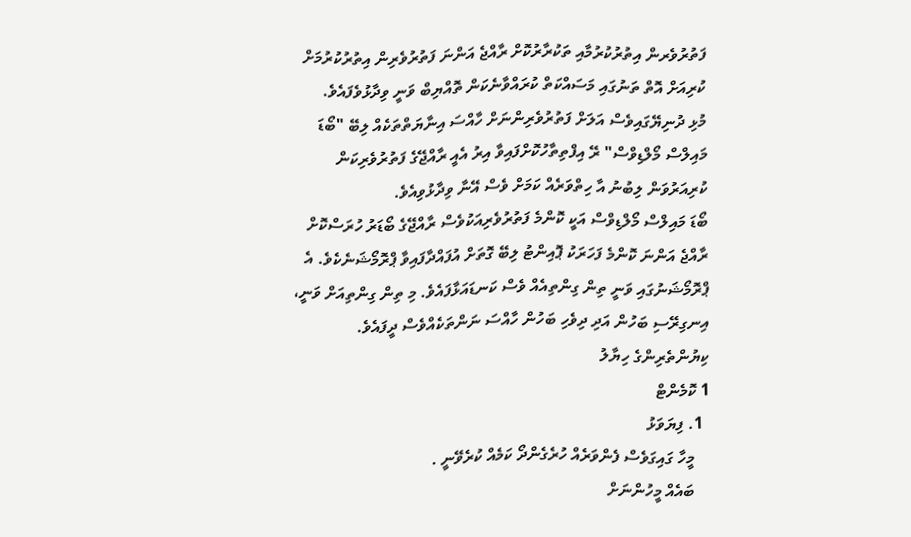ފަތުރުވެރން އިތުރުކުރުމާއި ތަކުރާރުކޮށް ރާއްޖެ އަންނަ ފަތުރުވެރިން އިތުރުކުރުމަށް ކުރިއަށް އޮތް ތަނުގައި މަސައްކަތް ކުރައްވާނެކަން ތޮއްޔިބް ވަނީ ވިދާޅުވެފައެވެ.
މުޅި ދުނިޔޭގައިވެސް އަލަށް ފަތުރުވެރިންނަށް ހާއްސަ އިނާޔަތްތަކެއް ލިބޭ "ބޯޑަ މައިލްސް މޯލްޑިވްސް" ރޭ އިފްތިތާހުކޮށްފައިވާ އިރު އެއީ ރާއްޖޭގެ ފަތުރުވެރިކަން ކުރިއަރުވަން ލިބުނު އާ ހިތްވަރެއް ކަމަށް ވެސް އޭނާ ވިދާޅުވިއެވެ.
ބޯޑަ މައިލްސް މޯލްޑިވްސް އަކީ ކޮންމެ ފަތުރުވެރިއަކުވެސް ރާއްޖޭގެ ބޯޑަރު ހުރަސްކޮށް ރާއްޖެ އަންނަ ކޮންމެ ފަހަރަކު ޕޮއިންޓު ލިބޭ ގޮތަށް އުފައްދާފައިވާ ޕްރޮމޯޝަނެކެވެ. އެ ޕްރޮމޯޝަނުގައި ވަނީ ތިން ގިންތިއެއް ވެސް ކަނޑައަޅާފައެވެ. މި ތިން ގިންތިއަށް ވަނީ، އިނގިރޭސި ބަހުން އަދި ދިވެހި ބަހުން ހާއްސަ ނަންތަކެއްވެސް ދީފައެވެ.
ކިޔުންތެރިންގެ ހިޔާލު
1 ކޮމެންޓް
  1. ފިޔަވަޅު
    މީހާ ގައިގަވެސް ފެންވަރެއް ހުރެގެންދޯ ކަމެއް ކުރެވޭނީ .
    ބައެއް މީހުންނަށް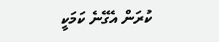ކުރަން އެގޭނެ ކަމަކީ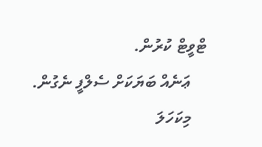ޓްވީޓް ކުރުން.
    ޢަނެއް ބަޔަކަށް ސެލްފީ ނެގުން.
    މިކަހަލަ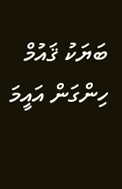ބަޔަކު ޤައުމް ހިންގަން އައީމަ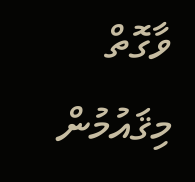ވާގޮތް މިޤައުމުން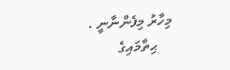މިހާރު މިފެންނާނީ .
    ޙިތާމައިގެ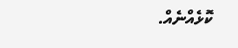ކޮޅެއްނެއް.